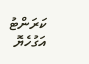ކަރަންޓު އަގުހެޔޮ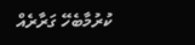ކުރުމާބެހޭ ގަރާރެއް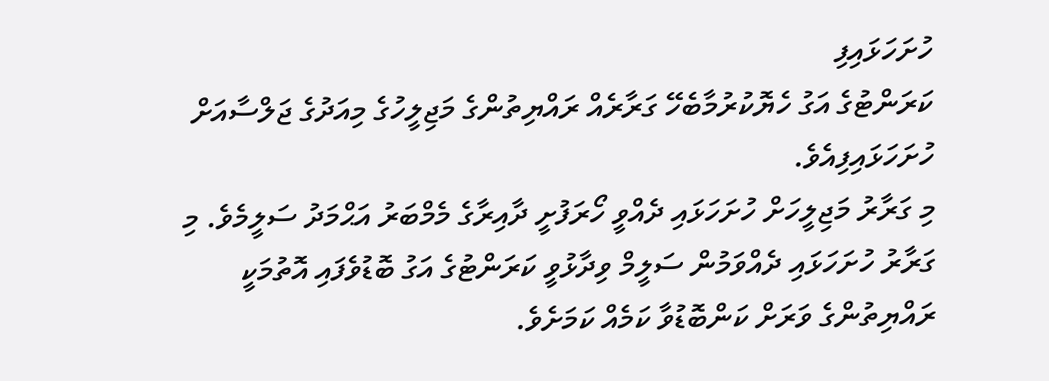ހުށަހަޅައިފި
ކަރަންޓުގެ އަގު ހެޔޮކުރުމާބެހޭ ގަރާރެއް ރައްޔިތުންގެ މަޖިލީހުގެ މިއަދުގެ ޖަލްސާއަށް ހުށަހަޅައިފިއެވެ.
މި ގަރާރު މަޖިލީހަށް ހުށަހަޅައި ދެއްވީ ހޯރަފުށީ ދާއިރާގެ މެމްބަރު އަޙްމަދު ސަލީމެވެ. މި ގަރާރު ހުށަހަޅައި ދެއްވަމުން ސަލީމް ވިދާޅުވީ ކަރަންޓުގެ އަގު ބޮޑުވެފައި އޮތުމަކީ ރައްޔިތުންގެ ވަރަށް ކަންބޮޑުވާ ކަމެއް ކަމަށެވެ.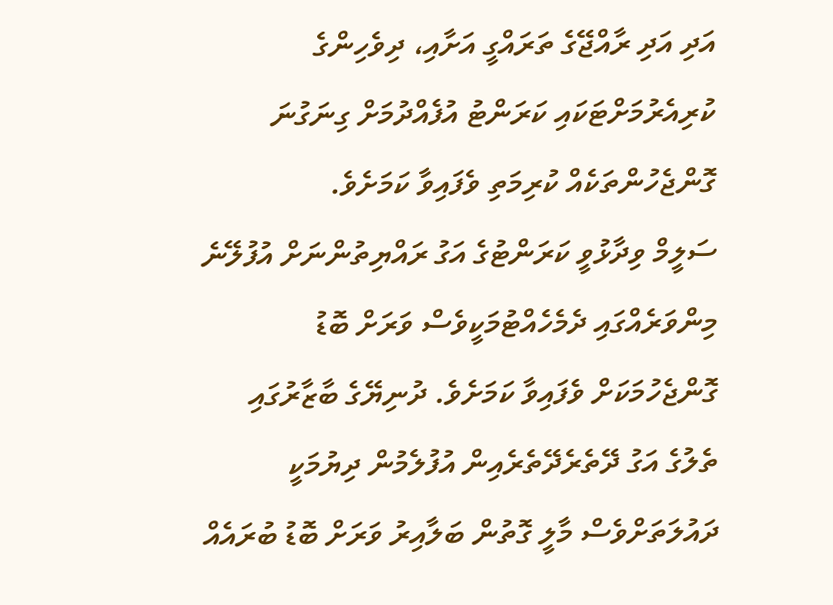އަދި އަދި ރާއްޖޭގެ ތަރައްގީ އަށާއި، ދިވެހިންގެ ކުރިއެރުމަށްޓަކައި ކަރަންޓު އުފެއްދުމަށް ގިނަގުނަ ގޮންޖެހުންތަކެއް ކުރިމަތި ވެފައިވާ ކަމަށެވެ.
ސަލީމް ވިދާޅުވީ ކަރަންޓުގެ އަގު ރައްޔިތުންނަށް އުފުލޭނެ މިންވަރެއްގައި ދެމެހެއްޓުމަކީވެސް ވަރަށް ބޮޑު ގޮންޖެހުމަކަށް ވެފައިވާ ކަމަށެވެ. ދުނިޔޭގެ ބާޒާރުގައި ތެލުގެ އަގު ދޭތެރެދޭތެރެއިން އުފުލެމުން ދިޔުމަކީ ދައުލަތަށްވެސް މާލީ ގޮތުން ބަލާއިރު ވަރަށް ބޮޑު ބުރައެއް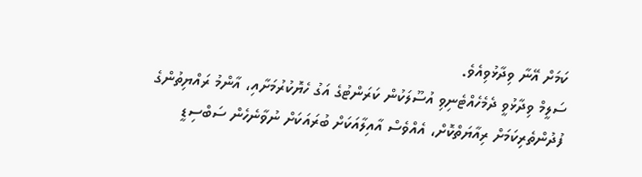ކަމަށް އޭނާ ވިދާޅުވިއެވެ.
ސަލީމް ވިދާޅުވީ ދެމެހެއްޓެނިވި އުސޫލަކުން ކަރަންޓުގެ އަގު ހެޔޮކުރުމަށާއި، އާންމު ރައްޔިތުންގެ ފުދުންތެރިކަމަށް ރިއާޔަތްކޮށް، އެއްވެސް އާއިލާއަކަށް ބުރައަކަށް ނުވާނެހެން ސަބްސިޑީ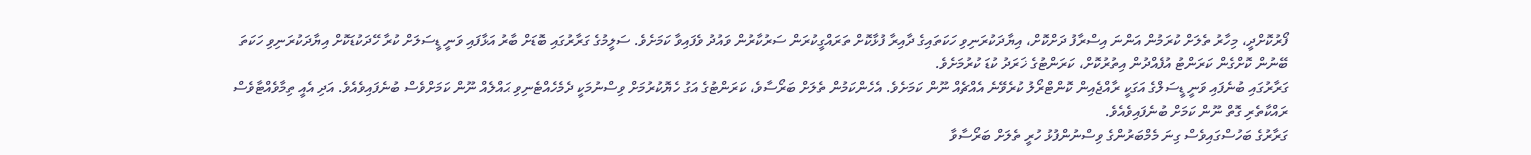ފޯރުކޮށްދީ، މިހާރު ތެލަށް ކުރަމުން އަންނަ އިސްރާފު ދަށްކޮށް، އިޔާދަކުރަނިވި ހަކަތައިގެ ދާއިރާ ފުޅާކޮށް ތަރައްގީކުރަން ސަރުކާރުން ވައުދު ވެފައިވާ ކަމަށެވެ. ސަލީމުގެ ގަރާރުގައި ބޮޑަށް ބާރު އަޅާފައި ވަނީ ޑީސަލަށް ކުރާ ހޭދަކުޑަކޮށް އިޔާދަކުރަނިވި ހަކަތަ ބޭނުން ކޮށްގެން ކަރަންޓު އުފެއްދުން އިތުރުކޮށް، ކަރަންޓުގެ ޚަރަދު ކުޑަ ކުރުމަށެވެ.
ގަރާރުގައި ބުނެފައި ވަނީ ޑީސަލްގެ އަގަކީ ރާއްޖެއިން ކޮންޓްރޯލު ކުރެވޭނެ އެއްޗެއް ނޫން ކަމަށެވެ. އެހެންކަމުން ތެލަށް ބަރޯސާވެ، ކަރަންޓުގެ އަގު ހެޔޮކުރުމަށް ވިސްނުމަކީ ދެމެހެއްޓެނިވި ޙައްލެއް ނޫން ކަމަށްވެސް ބުނެފައިވެއެވެ. އަދި އެއީ ތިމާވެއްޓާވެސް ރައްކާތެރި ގޮތް ނޫން ކަމަށް ބުނެފައިވެއެވެ.
ގަރާރުގެ ބަހުސްގައިވެސް ގިނަ މެމްބަރުންގެ ވިސްނުންފުޅު ހުރީ ތެލަށް ބަރޯސާވާ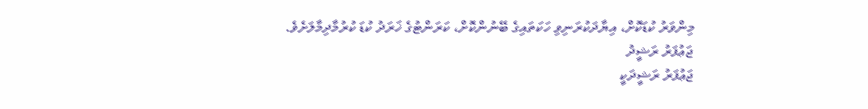މިންވަރު ކުޑަކޮށް، އިޔާދަކުރަނިވި ހަކަތައިގެ ބޭނުންކޮށް، ކަރަންޓުގެ ޚަރަދު ކުޑަ ކުރުމާދިމާލަށެވެ.
ޖަޢުފަރު ރަޝީދު
ޖަޢުފަރު ރަޝީދަކީ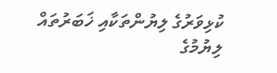ކުޅިވަރުގެ ލިޔުންތަކާއި ޚަބަރުތައް ލިޔުމުގެ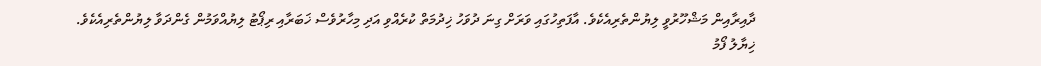ދާއިރާއިން މަޝްހޫރުވީ ލިޔުންތެރިއެކެވެ. އާފަތިހުގައި ވަރަށް ގިނަ ދުވަހު ޚިދުމަތް ކުރެއްވި އަދި މިހާރުވެސް ޚަބަރާއި ރިޕޯޓު ލިޔުއްވަމުން ގެންދަވާ ލިޔުންތެރިއެކެވެ.
ޚިޔާލު ފޯމު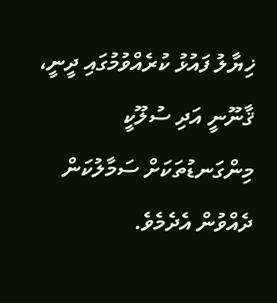ޚިޔާލު ފައުޅު ކުރެއްވުމުގައި ދީނީ، ޤާނޫނީ އަދި ސުލޫކީ މިންގަނޑުތަކަށް ސަމާލުކަން ދެއްވުން އެދެމެވެ.